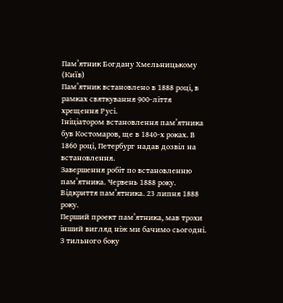Пам’ятник Богдану Хмельницькому (Київ)
Пам’ятник встановлено в 1888 році, в рамках святкування 900-ліття хрещення Русі.
Ініціатором встановлення пам’ятника був Костомаров, ще в 1840-х роках. В 1860 році, Петербург надав дозвіл на встановлення.
Завершення робіт по встановленню пам’ятника. Червень 1888 року.
Відкриття пам’ятника. 23 липня 1888 року.
Перший проект пам’ятника, мав трохи інший вигляд ніж ми бачимо сьогодні. З тильного боку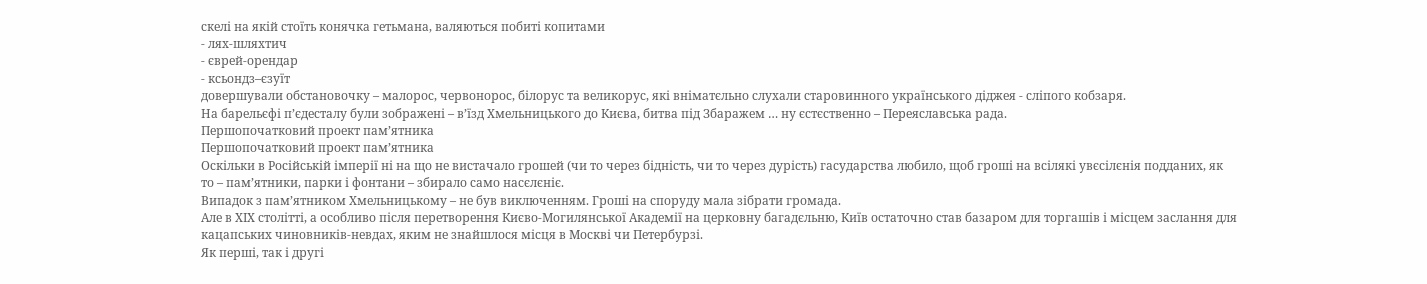скелі на якій стоїть конячка гетьмана, валяються побиті копитами
- лях-шляхтич
- єврей-орендар
- ксьондз–єзуїт
довершували обстановочку – малорос, червонорос, білорус та великорус, які вніматєльно слухали старовинного українського діджея - сліпого кобзаря.
На барельєфі п’єдесталу були зображені – в’їзд Хмельницького до Києва, битва під Збаражем … ну єстєственно – Переяславська рада.
Першопочатковий проект пам’ятника
Першопочатковий проект пам’ятника
Оскільки в Російській імперії ні на що не вистачало грошей (чи то через бідність, чи то через дурість) гасударства любило, щоб гроші на всілякі увєсілєнія подданих, як то – пам’ятники, парки і фонтани – збирало само насєлєніє.
Випадок з пам’ятником Хмельницькому – не був виключенням. Гроші на споруду мала зібрати громада.
Але в ХІХ столітті, а особливо після перетворення Києво-Могилянської Академії на церковну багадєльню, Київ остаточно став базаром для торгашів і місцем заслання для кацапських чиновників-невдах, яким не знайшлося місця в Москві чи Петербурзі.
Як перші, так і другі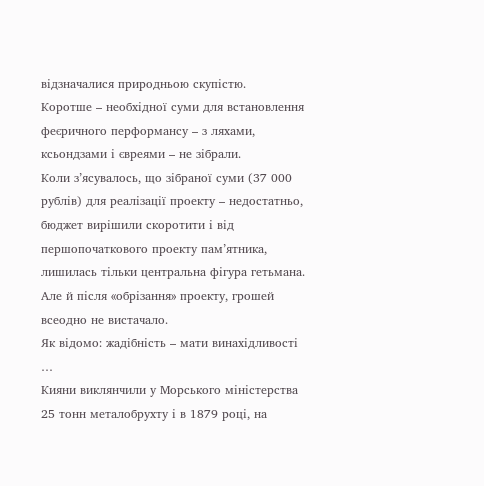відзначалися природньою скупістю.
Коротше – необхідної суми для встановлення феєричного перформансу – з ляхами, ксьондзами і євреями – не зібрали.
Коли з’ясувалось, що зібраної суми (37 000 рублів) для реалізації проекту – недостатньо, бюджет вирішили скоротити і від першопочаткового проекту пам’ятника, лишилась тільки центральна фігура гетьмана.
Але й після «обрізання» проекту, грошей всеодно не вистачало.
Як відомо: жадібність – мати винахідливості …
Кияни виклянчили у Морського міністерства 25 тонн металобрухту і в 1879 році, на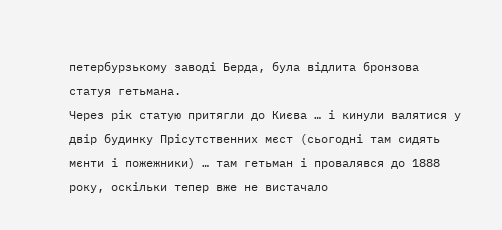петербурзькому заводі Берда, була відлита бронзова статуя гетьмана.
Через рік статую притягли до Києва … і кинули валятися у двір будинку Прісутственних мєст (сьогодні там сидять мєнти і пожежники) … там гетьман і провалявся до 1888 року, оскільки тепер вже не вистачало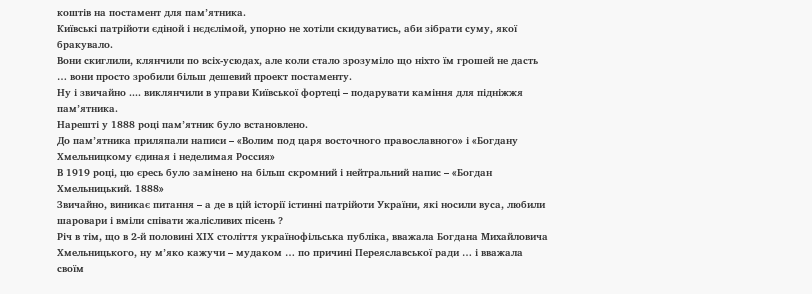коштів на постамент для пам’ятника.
Київські патрійоти єдіной і нєдєлімой, упорно не хотіли скидуватись, аби зібрати суму, якої бракувало.
Вони скиглили, клянчили по всіх-усюдах, але коли стало зрозуміло що ніхто їм грошей не дасть … вони просто зробили більш дешевий проект постаменту.
Ну і звичайно .... виклянчили в управи Київської фортеці – подарувати каміння для підніжжя пам’ятника.
Нарешті у 1888 році пам’ятник було встановлено.
До пам’ятника приляпали написи – «Волим под царя восточного православного» і «Богдану Хмельницкому єдиная і неделимая Россия»
В 1919 році, цю єресь було замінено на більш скромний і нейтральний напис – «Богдан Хмельницький. 1888»
Звичайно, виникає питання – а де в цій історії істинні патрійоти України, які носили вуса, любили шаровари і вміли співати жалісливих пісень ?
Річ в тім, що в 2-й половині ХІХ століття українофільська публіка, вважала Богдана Михайловича Хмельницького, ну м’яко кажучи – мудаком … по причині Переяславської ради … і вважала своїм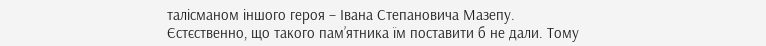талісманом іншого героя – Івана Степановича Мазепу.
Єстєственно, що такого пам’ятника їм поставити б не дали. Тому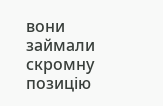вони займали скромну позицію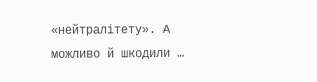«нейтралітету». А можливо й шкодили …